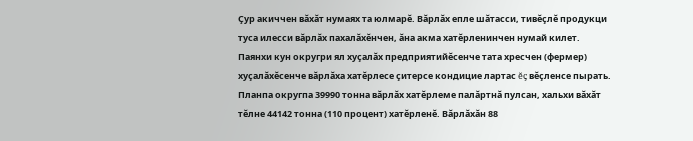Çур акиччен вăхăт нумаях та юлмарĕ. Вăрлăх епле шăтасси, тивĕçлĕ продукци туса илесси вăрлăх пахалăхĕнчен, ăна акма хатĕрленинчен нумай килет.
Паянхи кун округри ял хуçалăх предприятийĕсенче тата хресчен (фермер) хуçалăхĕсенче вăрлăха хатĕрлесе çитерсе кондицие лартас ĕç вĕçленсе пырать. Планпа округпа 39990 тонна вăрлăх хатĕрлеме палăртнă пулсан, хальхи вăхăт тĕлне 44142 тонна (110 процент) хатĕрленĕ. Вăрлăхăн 88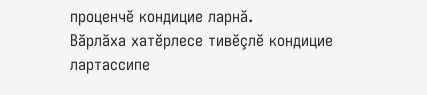проценчĕ кондицие ларнă.
Вăрлăха хатĕрлесе тивĕçлĕ кондицие лартассипе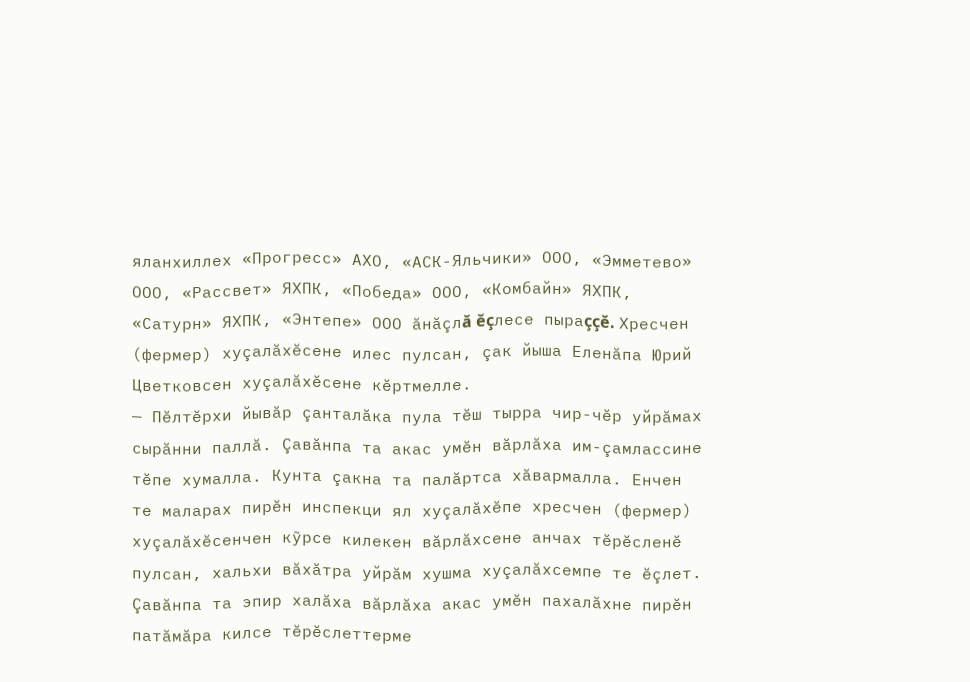яланхиллех «Прогресс» АХО, «АСК-Яльчики» ООО, «Эмметево» ООО, «Рассвет» ЯХПК, «Победа» ООО, «Комбайн» ЯХПК, «Сатурн» ЯХПК, «Энтепе» ООО ăнăçлă ĕçлесе пыраççĕ. Хресчен (фермер) хуçалăхĕсене илес пулсан, çак йыша Еленăпа Юрий Цветковсен хуçалăхĕсене кĕртмелле.
— Пĕлтĕрхи йывăр çанталăка пула тĕш тырра чир-чĕр уйрăмах сырăнни паллă. Çавăнпа та акас умĕн вăрлăха им-çамлассине тĕпе хумалла. Кунта çакна та палăртса хăвармалла. Енчен те маларах пирĕн инспекци ял хуçалăхĕпе хресчен (фермер) хуçалăхĕсенчен кỹрсе килекен вăрлăхсене анчах тĕрĕсленĕ пулсан, хальхи вăхăтра уйрăм хушма хуçалăхсемпе те ĕçлет. Çавăнпа та эпир халăха вăрлăха акас умĕн пахалăхне пирĕн патăмăра килсе тĕрĕслеттерме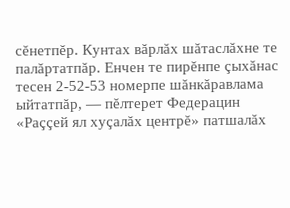сĕнетпĕр. Кунтах вăрлăх шăтаслăхне те палăртатпăр. Енчен те пирĕнпе çыхăнас тесен 2-52-53 номерпе шăнкăравлама ыйтатпăр, — пĕлтерет Федерацин «Раççей ял хуçалăх центрĕ» патшалăх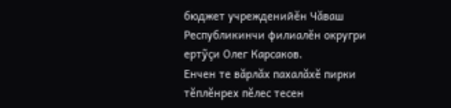бюджет учрежденийĕн Чăваш Республикинчи филиалĕн округри ертỹçи Олег Карсаков.
Енчен те вăрлăх пахалăхĕ пирки тĕплĕнрех пĕлес тесен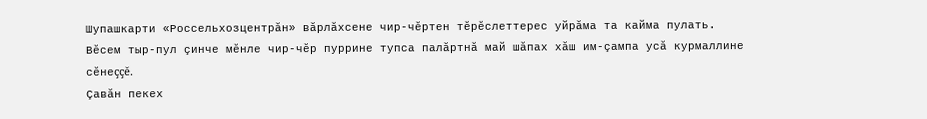Шупашкарти «Россельхозцентрăн» вăрлăхсене чир-чĕртен тĕрĕслеттерес уйрăма та кайма пулать. Вĕсем тыр-пул çинче мĕнле чир-чĕр пуррине тупса палăртнă май шăпах хăш им-çампа усă курмаллине сĕнеççĕ.
Çавăн пекех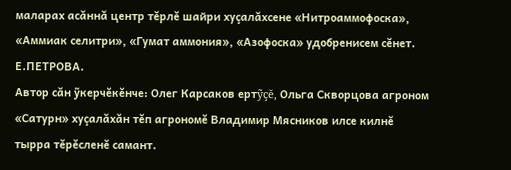маларах асăннă центр тĕрлĕ шайри хуçалăхсене «Нитроаммофоска», «Аммиак селитри», «Гумат аммония», «Азофоска» удобренисем сĕнет.
Е.ПЕТРОВА.
Автор сăн ỹкерчĕкĕнче: Олег Карсаков ертỹçĕ, Ольга Скворцова агроном «Сатурн» хуçалăхăн тĕп агрономĕ Владимир Мясников илсе килнĕ тырра тĕрĕсленĕ самант.